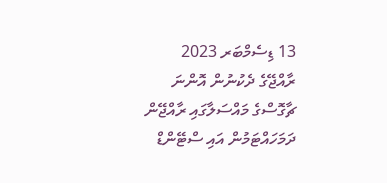13 ޑިސެމްބަރ 2023
ރާއްޖޭގެ ދެކުނުން އޮންނަ ޗާގޮސްގެ މައްސަލާގައި ރާއްޖޭން ދަމަހައްޓަމުން އައި ސްޓޭންޑް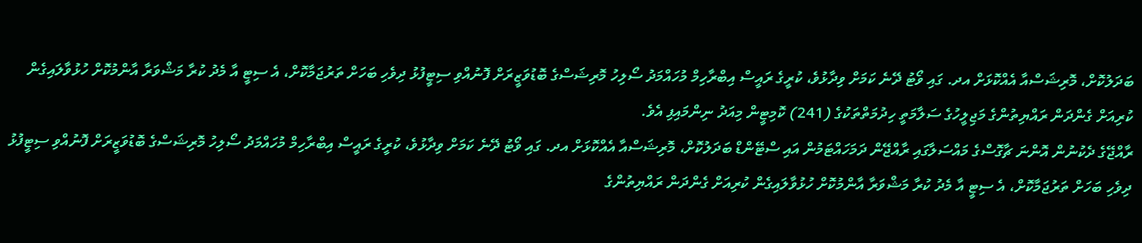ބަދަލުކޮށް، މޮރިޝަސްއާ އެއްކޮޅަށް އދ. ގައި ވޯޓު ދޭނެ ކަމަށް ވިދާޅުވެ، ކުރީގެ ރައީސް އިބްރާހިމް މުހައްމަދު ސޯލިހު މޮރިޝަސްގެ ބޮޑުވަޒީރަށް ފޮނުއްވި ސިޓީފުޅު ދިވެހި ބަހަށް ތަރުޖަމާކޮށް، އެ ސިޓީ އާ މެދު ކުރާ މަޝްވަރާ އާންމުކޮށް ހުޅުވާލައިގެން ކުރިއަށް ގެންދަން ރައްޔިތުންގެ މަޖިލީހުގެ ސަލާމަތީ ހިދުމަތްތަކުގެ (241) ކޮމިޓީން މިއަދު ނިންމައިފި އެވެ.
ރާއްޖޭގެ ދެކުނުން އޮންނަ ޗާގޮސްގެ މައްސަލާގައި ރާއްޖޭން ދަމަހައްޓަމުން އައި ސްޓޭންޑް ބަދަލުކޮށް، މޮރިޝަސްއާ އެއްކޮޅަށް އދ. ގައި ވޯޓު ދޭނެ ކަމަށް ވިދާޅުވެ، ކުރީގެ ރައީސް އިބްރާހިމް މުހައްމަދު ސޯލިހު މޮރިޝަސްގެ ބޮޑުވަޒީރަށް ފޮނުއްވި ސިޓީފުޅު ދިވެހި ބަހަށް ތަރުޖަމާކޮށް، އެ ސިޓީ އާ މެދު ކުރާ މަޝްވަރާ އާންމުކޮށް ހުޅުވާލައިގެން ކުރިއަށް ގެންދަން ރައްޔިތުންގެ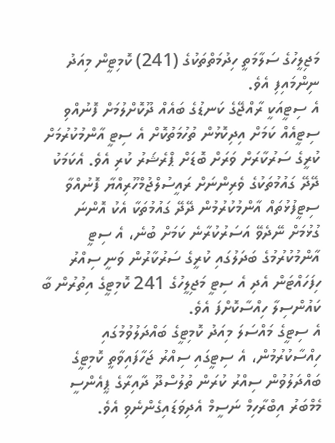މަޖިލީހުގެ ސަލާމަތީ ހިދުމަތްތަކުގެ (241) ކޮމިޓީން މިއަދު ނިންމައިފި އެވެ.
އެ ސިޓީއަކީ ރާއްޖޭގެ ކަނޑުގެ ބައެއް ދޫކޮށްލުމަށް ފޮނުއްވި ސިޓީއެއް ކަމަށް އިދިކޮޅުން ތުހުމަތުކޮށް އެ ސިޓީ އާންމުކުރުމަށް ކުރީގެ ސަރުކާރަށް ވަރަށް ބޮޑަށް ޕްރެޝަރު ކުރި އެވެ. އެކަމަކު ދޭދޭ ގައުމުތަކުގެ ވެރިންނަށް ރައީސުލްޖުމްހޫރިއްޔާ ފޮނުއްވާ ސިޓީފުޅުތައް އާންމުކުރުމުން ދޭދޭ ގައުމުތަކާ އެކު އޮންނަ ގުޅުމަށް ނޭދެވޭ އަސަރުކުރާނެ ކަމަށް ބުނެ، އެ ސިޓީ އާންމުކުރުމުގެ ބަދަލުގައި ކުރީގެ ސަރުކާރުން ވަނީ ސިއްރު ހިފަހައްޓަން އެދި އެ ސިޓީ މަޖިލީހުގެ 241 ކޮމިޓީގެ އިތުރުން ބާ ކައުންސިލާ ހިއްސާކޮށްފަ އެވެ.
އެ ސިޓީގެ މައްސަލަ މިއަދު ކޮމިޓީގެ ބައްދަލުވުމުގައި ހިއްސާކުރުމުން، އެ ސިޓީގައި ސިއްރު ޖަހާފައިވާތީ ކޮމިޓީގެ ބައްދަލުވުން ސިއްރު ކުރަން ތުލުސްދޫ ދާއިރާގެ ޕީއެންސީ މެމްބަރު އިބްރާހިމް ނަސީމް އެދިވަޑައިގެންނެވި އެވެ.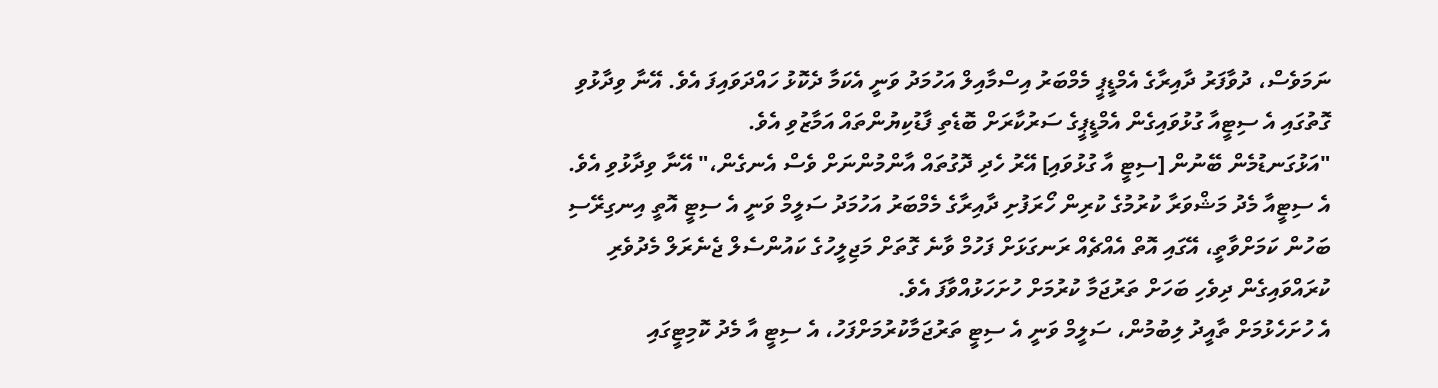ނަމަވެސް، ދުވާފަރު ދާއިރާގެ އެމްޑީޕީ މެމްބަރު އިސްމާއިލް އަހުމަދު ވަނީ އެކަމާ ދެކޮޅު ހައްދަވައިފަ އެވެ. އޭނާ ވިދާޅުވި ގޮތުގައި އެ ސިޓީއާ ގުޅުވައިގެން އެމްޑީޕީގެ ސަރުކާރަށް ބޮޑެތި ފާޑުކިޔުންތައް އަމާޒުވި އެވެ.
"އަޅުގަނޑުމެން ބޭނުން [ސިޓީ އާ ގުޅުވައި] އޭރު ހެދި ދޮގުތައް އާންމުންނަށް ވެސް އެނގެން،" އޭނާ ވިދާޅުވި އެވެ.
އެ ސިޓީއާ މެދު މަޝްވަރާ ކުރުމުގެ ކުރިން ހޯރަފުށި ދާއިރާގެ މެމްބަރު އަހުމަދު ސަލީމް ވަނީ އެ ސިޓީ އޮތީ އިނގިރޭސި ބަހުން ކަމަށްވާތީ، އޭގައި އޮތް އެއްޗެއް ރަނގަޅަށް ފަހުމް ވާނެ ގޮތަށް މަޖިލީހުގެ ކައުންސެލް ޖެނެރަލް މެދުވެރި ކުރައްވައިގެން ދިވެހި ބަހަށް ތަރުޖަމާ ކުރުމަށް ހުށަހަޅުއްވާފަ އެވެ.
އެ ހުށަހެޅުމަށް ތާއީދު ލިބުމުން، ސަލީމް ވަނީ އެ ސިޓީ ތަރުޖަމާކުރުމަށްފަހު، އެ ސިޓީ އާ މެދު ކޮމިޓީގައި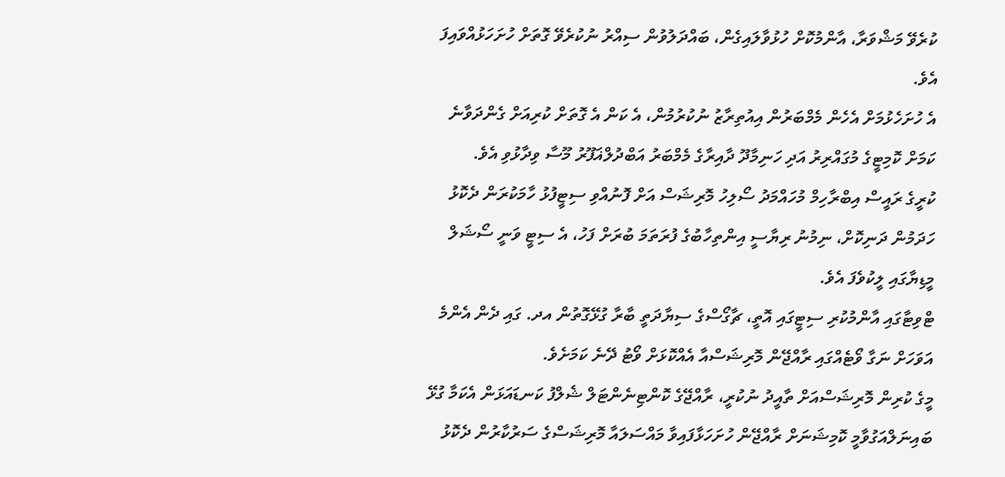ކުރެވޭ މަޝްވަރާ، އާންމުކޮށް ހުޅުވާލައިގެން، ބައްދަލުވުން ސިއްރު ނުކުރެވޭ ގޮތަށް ހުށަހަޅުއްވައިފަ އެވެ.
އެ ހުށަހެޅުމަށް އެހެން މެމްބަރުން އިއުތިރާޒު ނުކުރުމުން، އެ ކަން އެ ގޮތަށް ކުރިއަށް ގެންދަވާނެ ކަމަށް ކޮމިޓީގެ މުގައްރިރު އަދި ހަނިމާދޫ ދާއިރާގެ މެމްބަރު އަބްދުލްޣަފޫރު މޫސާ ވިދާޅުވި އެވެ.
ކުރީގެ ރައީސް އިބްރާހިމް މުހައްމަދު ސޯލިހު މޮރިޝަސް އަށް ފޮނުއްވި ސިޓީފުޅު ހާމަކުރަން ދެކޮޅު ހަދަމުން ދަނިކޮށް، ނިމުނު ރިޔާސީ އިންތިހާބުގެ ފުރަތަމަ ބުރަށް ފަހު، އެ ސިޓީ ވަނީ ސޯޝަލް މީޑިޔާގައި ލީކުވެފަ އެވެ.
ޓްވިޓާގައި އާންމުކުރި ސިޓީގައި އޮތީ، ޗާގޯސްގެ ސިޔާދަތީ ބާރާ ގުޅޭގޮތުން އދ. ގައި ދެން އެންމެ އަވަހަށް ނަގާ ވޯޓެއްގައި ރާއްޖޭން މޮރިޝަސްއާ އެއްކޮޅަށް ވޯޓު ދޭނެ ކަމަށެވެ.
މީގެ ކުރިން މޮރިޝަސްއަށް ތާއީދު ނުކުރީ، ރާއްޖޭގެ ކޮންޓިނެންޓަލް ޝެލްފު ކަނޑައަޅަން އެކަމާ ގުޅޭ ބައިނަލްއަގުވާމީ ކޮމިޝަނަށް ރާއްޖޭން ހުށަހަޅާފައިވާ މައްސަލައާ މޮރިޝަސްގެ ސަރުކާރުން ދެކޮޅު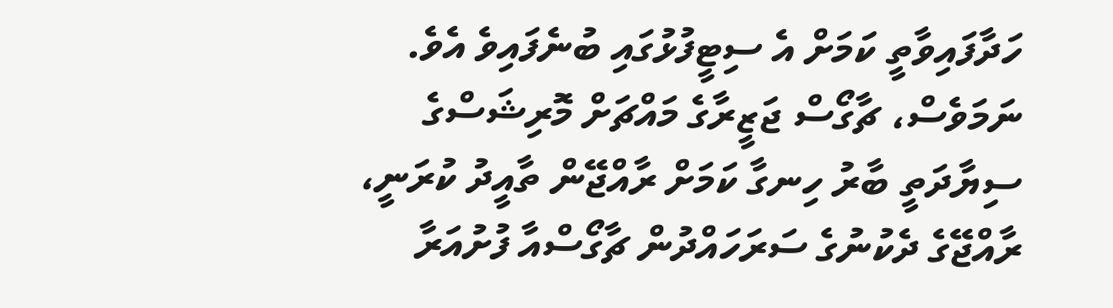ހަދާފައިވާތީ ކަމަށް އެ ސިޓީފުޅުގައި ބުނެފައިވެ އެވެ.
ނަމަވެސް، ޗާގޯސް ޖަޒީރާގެ މައްޗަށް މޮރިޝަސްގެ ސިޔާދަތީ ބާރު ހިނގާ ކަމަށް ރާއްޖޭން ތާއީދު ކުރަނީ، ރާއްޖޭގެ ދެކުނުގެ ސަރަހައްދުން ޗާގޯސްއާ ފުށުއަރާ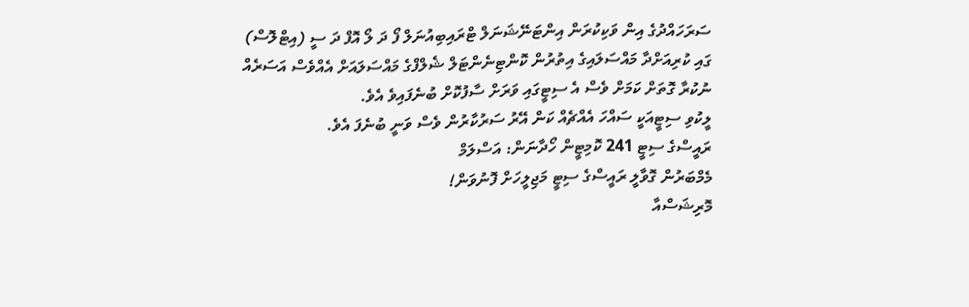ސަރަހައްދުގެ އިން ވަކިކުރަން އިންޓަނޭޝަނަލް ޓްރައިބިއުނަލް ފޯ ދަ ލޯ އޮފް ދަ ސީ (އިޓްލޮސް) ގައި ކުރިއަށްދާ މައްސަލައިގެ އިތުރުން ކޮންޓިނެންޓަލް ޝެލްފްގެ މައްސަލައަށް އެއްވެސް އަސަރެއް ނުކުރާ ގޮތަށް ކަމަށް ވެސް އެ ސިޓީގައި ވަރަށް ސާފުކޮށް ބުނެފައިވެ އެވެ.
ލީކުވި ސިޓީއަކީ ސައްހަ އެއްޗެއް ކަން އޭރު ސަރުކާރުން ވެސް ވަނީ ބުނެފަ އެވެ.
ރައީސްގެ ސިޓީ 241 ކޮމިޓީން ހޯދާނަން: އަސްލަމް
މެމްބަރުން ގޮވާލީ ރައީސްގެ ސިޓީ މަޖިލީހަށް ފޮނުވަން!
މޮރިޝަސްއާ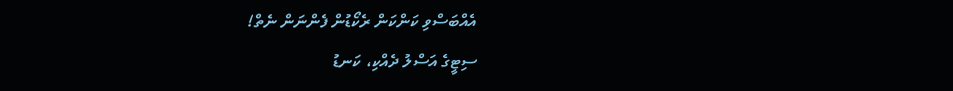އެއްބަސްވި ކަންކަން ރެކޯޑުން ފެންނަން ނެތް!
ސިޓީގެ އަސްލު ދެއްކި، ކަނޑު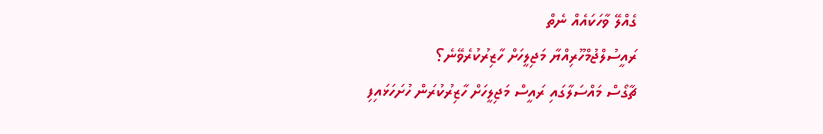ގެއްލޭ ވާހަކައެއް ނެތް
ރައީސުލްޖުމްހޫރިއްޔާ މަޖިލީހަށް ހާޒިރުކުރެވޭނެ؟
ޗާގޯސް މައްސަލާގައި ރައީސް މަޖިލީހަށް ހާޒިރުކުރަން ހުށަހަޅައިފި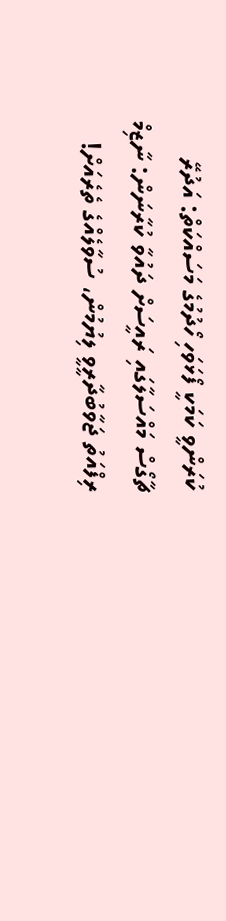ކުރަންވީ ކަމަކީ ފޯޅަވަހި ހޯދުމުގެ މަސައްކަތް: އަދުރޭ
ޗާގޯސް މައްސަލާގައި ރައީސަށް ދައުވާ ކުރާނަން: ނާޒިމް
ރިފްއަތު ޖަވާބުދާރީވީ ލިޔުމުން، ސުވާލެއްގެ ތެރެއަށް!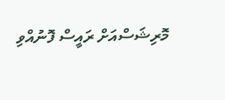މޮރިޝަސްއަށް ރައީސް ފޮނުއްވި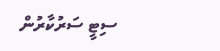ސިޓީ ސަރުކާރުން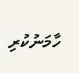ހާމަނުކުރި